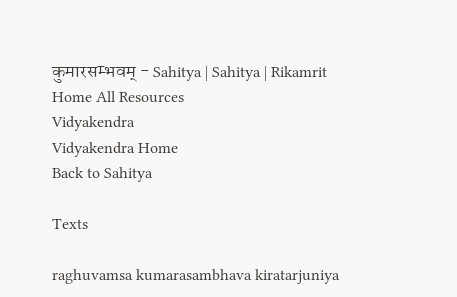कुमारसम्भवम् - Sahitya | Sahitya | Rikamrit
Home All Resources
Vidyakendra
Vidyakendra Home
Back to Sahitya

Texts

raghuvamsa kumarasambhava kiratarjuniya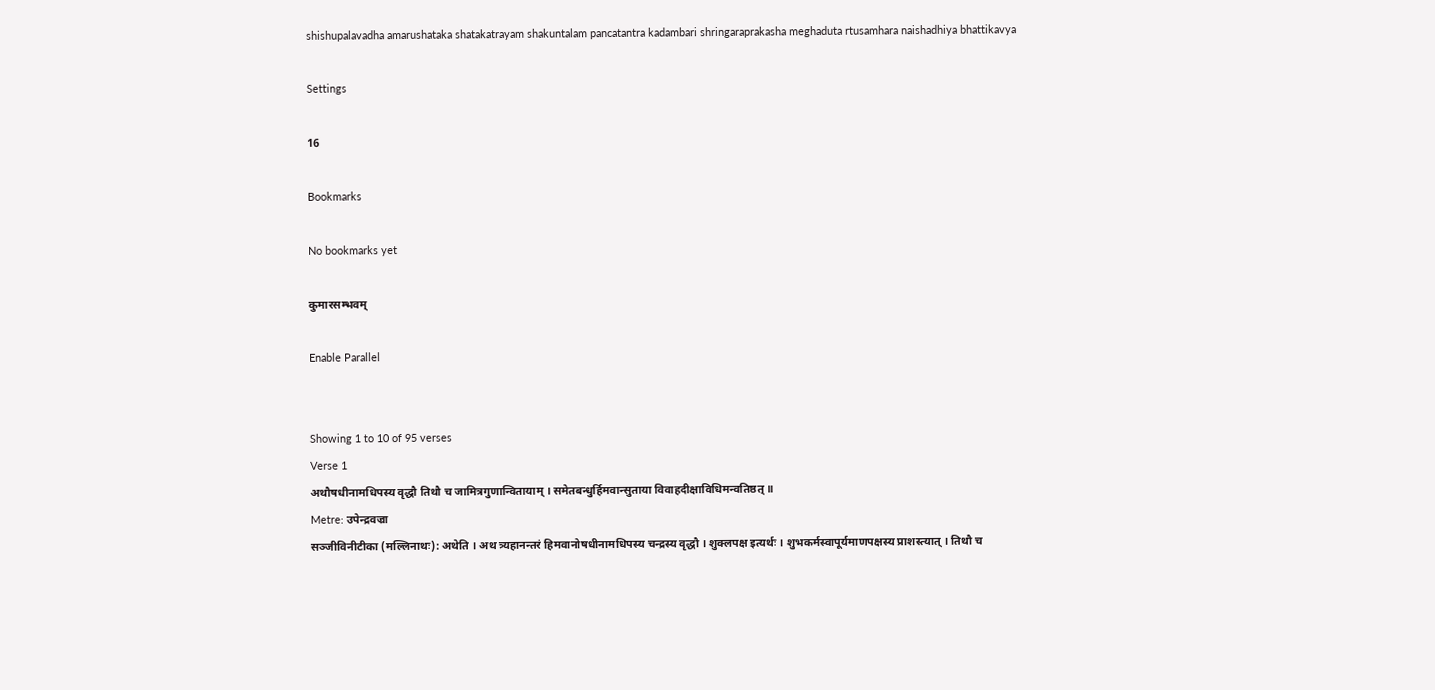shishupalavadha amarushataka shatakatrayam shakuntalam pancatantra kadambari shringaraprakasha meghaduta rtusamhara naishadhiya bhattikavya

Settings

16

Bookmarks

No bookmarks yet

कुमारसम्भवम्

Enable Parallel


Showing 1 to 10 of 95 verses
Verse 1
अथौषधीनामधिपस्य वृद्धौ तिथौ च जामित्रगुणान्वितायाम् । समेतबन्धुर्हिमवान्सुताया विवाहदीक्षाविधिमन्वतिष्ठत् ॥
Metre: उपेन्द्रवज्रा
सञ्जीविनीटीका (मल्लिनाथः): अथेति । अथ त्र्यहानन्तरं हिमवानोषधीनामधिपस्य चन्द्रस्य वृद्धौ । शुक्लपक्ष इत्यर्थः । शुभकर्मस्वापूर्यमाणपक्षस्य प्राशस्त्यात् । तिथौ च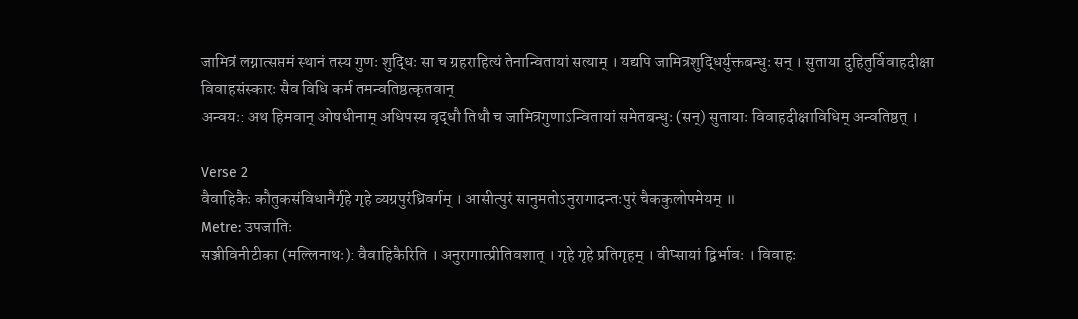जामित्रं लग्नात्सप्तमं स्थानं तस्य गुणः शुद्धिः सा च ग्रहराहित्यं तेनान्वितायां सत्याम् । यद्यपि जामित्रशुद्धिर्युक्तबन्धुः सन् । सुताया दुहितुर्विवाहदीक्षा विवाहसंस्कारः सैव विधि कर्म तमन्वतिष्ठत्कृतवान्
अन्वयः: अथ हिमवान् ओषधीनाम् अधिपस्य वृद्धौ तिथौ च जामित्रगुणाऽन्वितायां समेतबन्धुः (सन्) सुतायाः विवाहदीक्षाविधिम् अन्वतिष्ठत् ।

Verse 2
वैवाहिकैः कौतुकसंविधानैर्गृहे गृहे व्यग्रपुरंध्रिवर्गम् । आसीत्पुरं सानुमतोऽनुरागादन्तःपुरं चैककुलोपमेयम् ॥
Metre: उपजातिः
सञ्जीविनीटीका (मल्लिनाथः): वैवाहिकैरिति । अनुरागात्प्रीतिवशात् । गृहे गृहे प्रतिगृहम् । वीप्सायां द्विर्भावः । विवाहः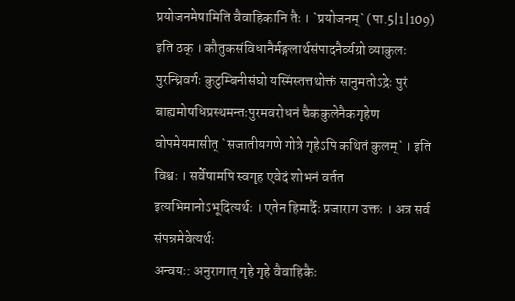प्रयोजनमेषामिति वैवाहिकानि तैः । `प्रयोजनम्` (पा.5|1|109) इति ठक् । कौतुकसंविधानैर्मङ्गलार्थसंपादनैर्व्यग्रो व्याकुलः पुरन्ध्रिवर्गः कुटुम्बिनीसंघो यस्मिंस्तत्तथोक्तं सानुमतोऽद्रेः पुरं बाह्यमोषधिप्रस्थमन्तःपुरमवरोधनं चैककुलेनैकगृहेण वोपमेयमासीत् `सजातीयगणे गोत्रे गृहेऽपि कथितं कुलम्` । इति विश्वः । सर्वेषामपि स्वगृह एवेदं शोभनं वर्तत इत्यभिमानोऽभूदित्यर्थः । एतेन हिमार्दैः प्रजाराग उक्तः । अत्र सर्व संपन्नमेवेत्यर्थः
अन्वयः: अनुरागात् गृहे गृहे वैवाहिकैः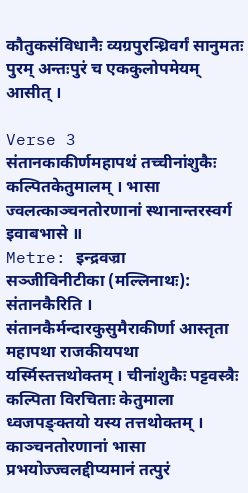कौतुकसंविधानैः व्यग्रपुरन्ध्रिवर्गं सानुमतः पुरम् अन्तःपुरं च एककुलोपमेयम् आसीत् ।

Verse 3
संतानकाकीर्णमहापथं तच्चीनांशुकैः कल्पितकेतुमालम् । भासा ज्वलत्काञ्चनतोरणानां स्थानान्तरस्वर्ग इवाबभासे ॥
Metre: इन्द्रवज्रा
सञ्जीविनीटीका (मल्लिनाथः): संतानकैरिति । संतानकैर्मन्दारकुसुमैराकीर्णा आस्तृता महापथा राजकीयपथा यर्स्मिस्तत्तथोक्तम् । चीनांशुकैः पट्टवस्त्रैः कल्पिता विरचिताः केतुमाला ध्वजपङ्क्तयो यस्य तत्तथोक्तम् । काञ्चनतोरणानां भासा प्रभयोज्ज्वलद्दीप्यमानं तत्पुरं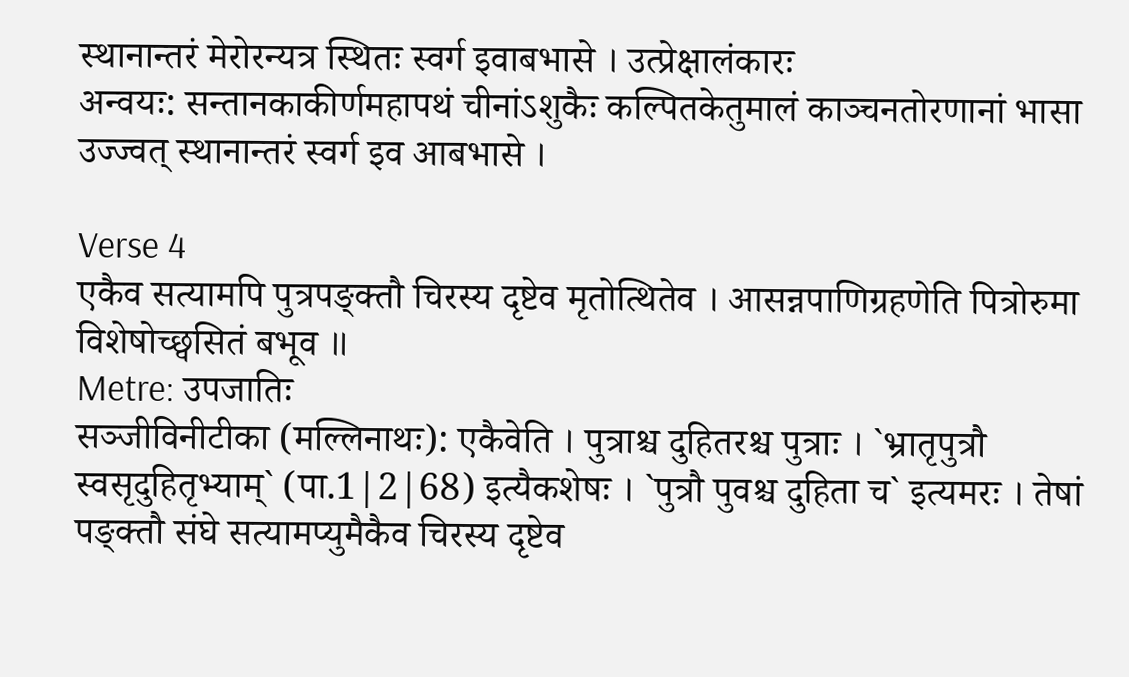स्थानान्तरं मेरोरन्यत्र स्थितः स्वर्ग इवाबभासे । उत्प्रेक्षालंकारः
अन्वयः: सन्तानकाकीर्णमहापथं चीनांऽशुकैः कल्पितकेतुमालं काञ्चनतोरणानां भासा उज्ज्वत् स्थानान्तरं स्वर्ग इव आबभासे ।

Verse 4
एकैव सत्यामपि पुत्रपङ्क्तौ चिरस्य दृष्टेव मृतोत्थितेव । आसन्नपाणिग्रहणेति पित्रोरुमा विशेषोच्छ्वसितं बभूव ॥
Metre: उपजातिः
सञ्जीविनीटीका (मल्लिनाथः): एकैवेति । पुत्राश्च दुहितरश्च पुत्राः । `भ्रातृपुत्रौ स्वसृदुहितृभ्याम्` (पा.1|2|68) इत्यैकशेषः । `पुत्रौ पुवश्च दुहिता च` इत्यमरः । तेषां पङ्क्तौ संघे सत्यामप्युमैकैव चिरस्य दृष्टेव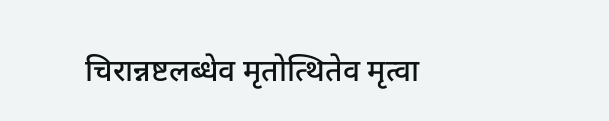चिरान्नष्टलब्धेव मृतोत्थितेव मृत्वा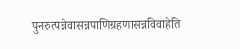पुनरुत्पन्नेवासन्नपाणिग्रहणासन्नविवाहेति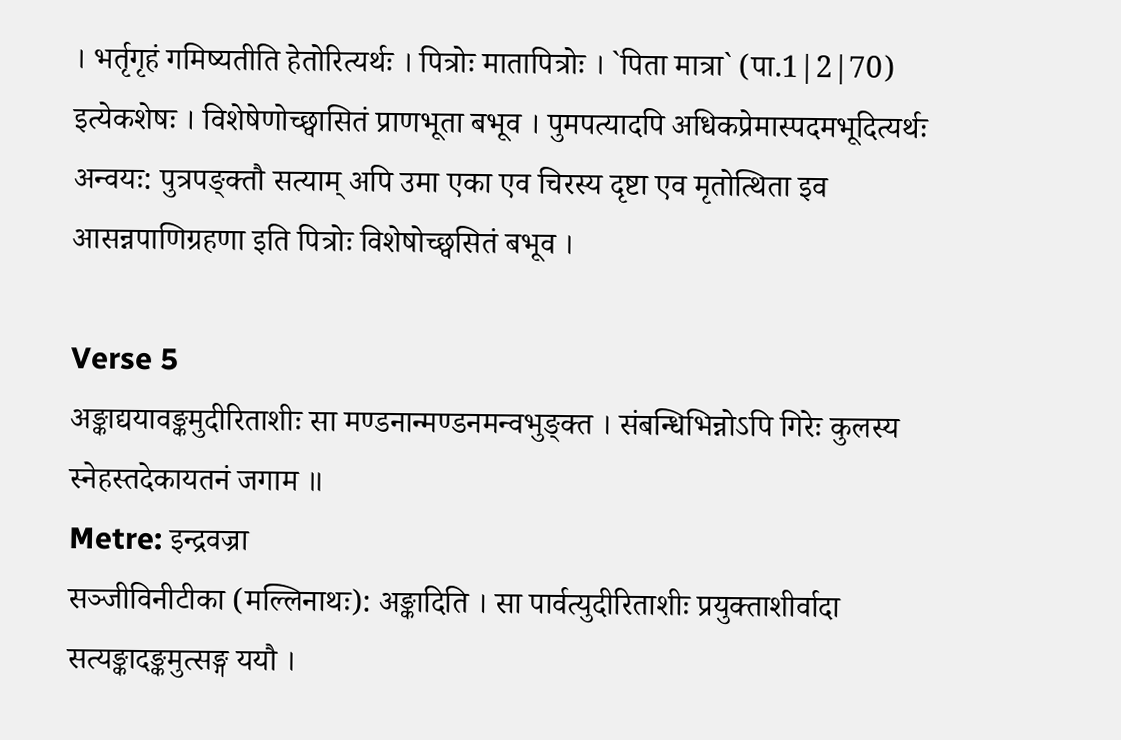। भर्तृगृहं गमिष्यतीति हेतोरित्यर्थः । पित्रोः मातापित्रोः । `पिता मात्रा` (पा.1|2|70) इत्येकशेषः । विशेषेणोच्छ्वासितं प्राणभूता बभूव । पुमपत्यादपि अधिकप्रेमास्पदमभूदित्यर्थः
अन्वयः: पुत्रपङ्क्तौ सत्याम् अपि उमा एका एव चिरस्य दृष्टा एव मृतोत्थिता इव आसन्नपाणिग्रहणा इति पित्रोः विशेषोच्छ्वसितं बभूव ।

Verse 5
अङ्काद्ययावङ्कमुदीरिताशीः सा मण्डनान्मण्डनमन्वभुङ्क्त । संबन्धिभिन्नोऽपि गिरेः कुलस्य स्नेहस्तदेकायतनं जगाम ॥
Metre: इन्द्रवज्रा
सञ्जीविनीटीका (मल्लिनाथः): अङ्कादिति । सा पार्वत्युदीरिताशीः प्रयुक्ताशीर्वादा सत्यङ्कादङ्कमुत्सङ्ग ययौ ।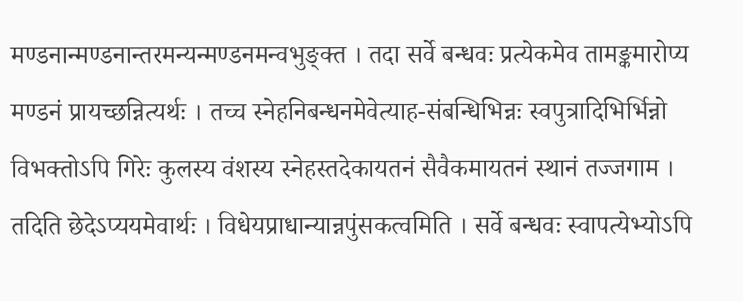मण्डनान्मण्डनान्तरमन्यन्मण्डनमन्वभुङ्क्त । तदा सर्वे बन्धवः प्रत्येकमेव तामङ्कमारोप्य मण्डनं प्रायच्छन्नित्यर्थः । तच्च स्नेहनिबन्धनमेवेत्याह-संबन्धिभिन्नः स्वपुत्रादिभिर्भिन्नो विभक्तोऽपि गिरेः कुलस्य वंशस्य स्नेहस्तदेकायतनं सैवैकमायतनं स्थानं तज्जगाम । तदिति छेदेऽप्ययमेवार्थः । विधेयप्राधान्यान्नपुंसकत्वमिति । सर्वे बन्धवः स्वापत्येभ्योऽपि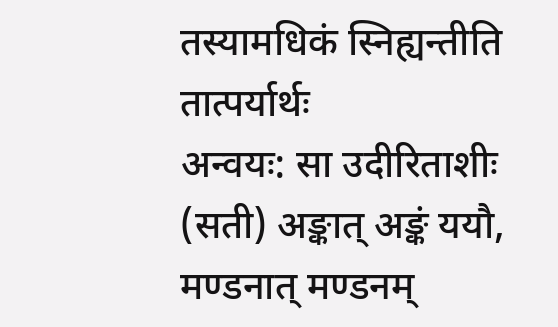तस्यामधिकं स्निह्यन्तीति तात्पर्यार्थः
अन्वयः: सा उदीरिताशीः (सती) अङ्कात् अङ्कं ययौ, मण्डनात् मण्‍डनम्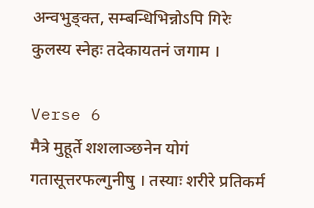अन्वभुङ्क्त, सम्बन्धिभिन्नोऽपि गिरेः कुलस्य स्नेहः तदेकायतनं जगाम ।

Verse 6
मैत्रे मुहूर्ते शशलाञ्छनेन योगं गतासूत्तरफल्गुनीषु । तस्याः शरीरे प्रतिकर्म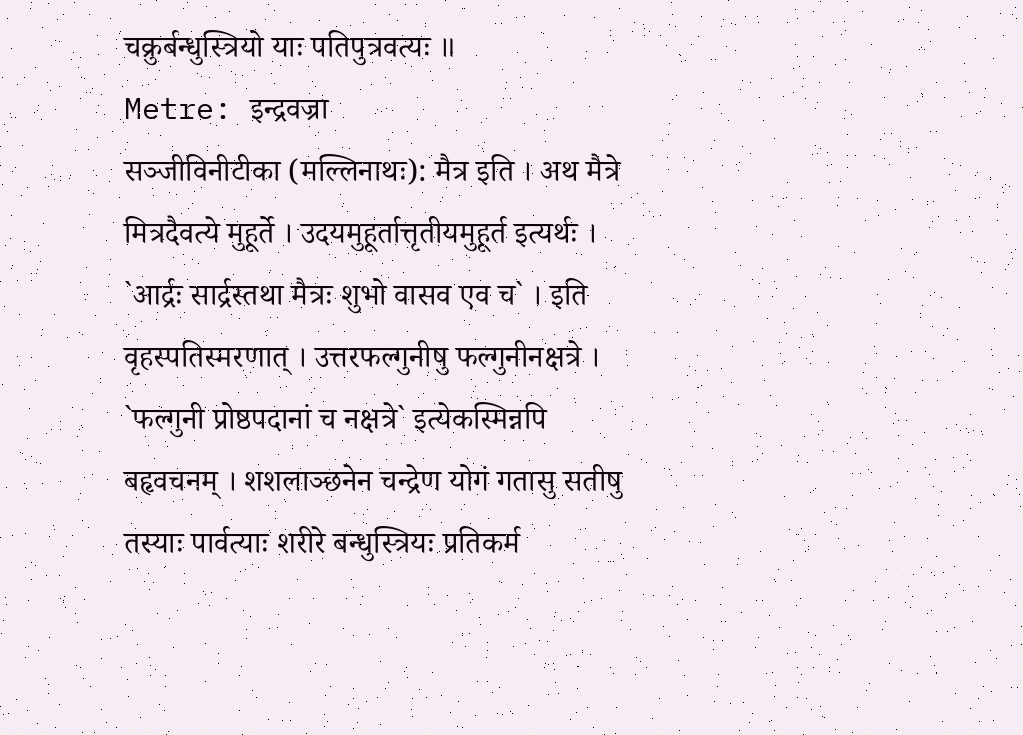चक्रुर्बन्धुस्त्रियो याः पतिपुत्रवत्यः ॥
Metre: इन्द्रवज्रा
सञ्जीविनीटीका (मल्लिनाथः): मैत्र इति । अथ मैत्रे मित्रदैवत्ये मुहूर्ते । उदयमुहूर्तात्तृतीयमुहूर्त इत्यर्थः । `आर्द्रः सार्द्रस्तथा मैत्रः शुभो वासव एव च` । इति वृहस्पतिस्मरणात् । उत्तरफल्गुनीषु फल्गुनीनक्षत्रे । `फल्गुनी प्रोष्ठपदानां च नक्षत्रे` इत्येकस्मिन्नपि बहृवचनम् । शशलाञ्छनेन चन्द्रेण योगं गतासु सतीषु तस्याः पार्वत्याः शरीरे बन्धुस्त्रियः प्रतिकर्म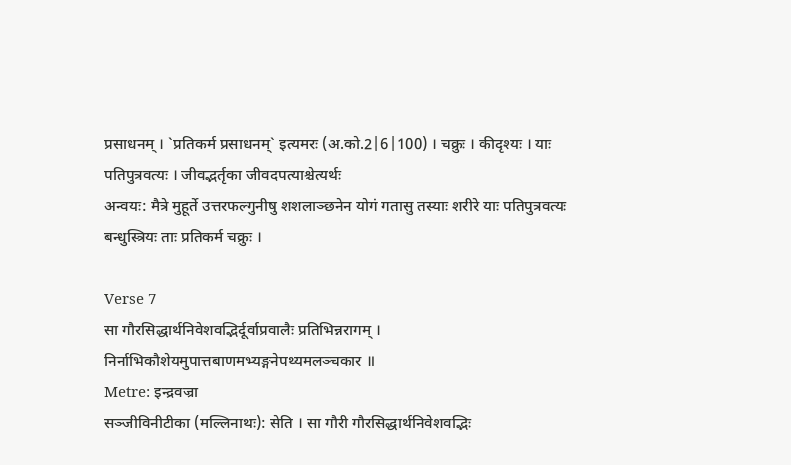प्रसाधनम् । `प्रतिकर्म प्रसाधनम्` इत्यमरः (अ.को.2|6|100) । चक्रुः । कीदृश्यः । याः पतिपुत्रवत्यः । जीवद्भर्तृका जीवदपत्याश्चेत्यर्थः
अन्वयः: मैत्रे मुहूर्ते उत्तरफल्गुनीषु शशलाञ्छनेन योगं गतासु तस्याः शरीरे याः पतिपुत्रवत्यः बन्धुस्त्रियः ताः प्रतिकर्म चक्रुः ।

Verse 7
सा गौरसिद्धार्थनिवेशवद्भिर्दूर्वाप्रवालैः प्रतिभिन्नरागम् । निर्नाभिकौशेयमुपात्तबाणमभ्यङ्गनेपथ्यमलञ्चकार ॥
Metre: इन्द्रवज्रा
सञ्जीविनीटीका (मल्लिनाथः): सेति । सा गौरी गौरसिद्धार्थनिवेशवद्भिः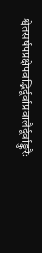श्वेतसर्षपप्रक्षेपवद्भिर्दूर्वाप्रवालैर्दूर्वाङ्कुरैः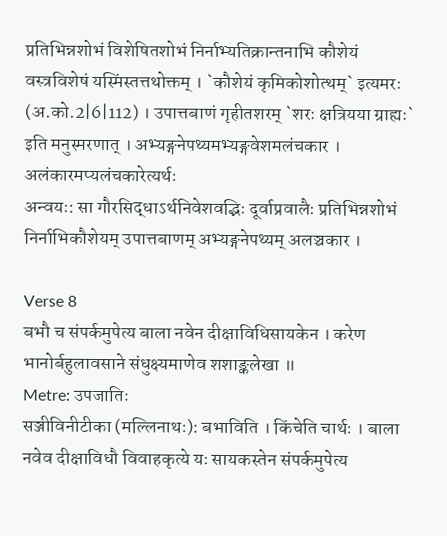प्रतिभिन्नशोभं विशेषितशोभं निर्नाभ्यतिक्रान्तनाभि कौशेयं वस्त्रविशेषं यस्मिंस्तत्तथोक्तम् । `कौशेयं कृमिकोशोत्थम्` इत्यमरः (अ.को.2|6|112) । उपात्तबाणं गृहीतशरम् `शरः क्षत्रियया ग्राह्यः` इति मनुस्मरणात् । अभ्यङ्गनेपथ्यमभ्यङ्गवेशमलंचकार । अलंकारमप्यलंचकारेत्यर्थः
अन्वयः: सा गौरसिद्धाऽर्थनिवेशवद्भिः दूर्वाप्रवालैः प्रतिभिन्नशोभं निर्नाभिकौशेयम् उपात्तबाणम् अभ्यङ्गनेपथ्यम् अलञ्चकार ।

Verse 8
बभौ च संपर्कमुपेत्य बाला नवेन दीक्षाविधिसायकेन । करेण भानोर्बहुलावसाने संधुक्ष्यमाणेव शशाङ्कलेखा ॥
Metre: उपजातिः
सञ्जीविनीटीका (मल्लिनाथः): बभाविति । किंचेति चार्थः । बाला नवेव दीक्षाविधौ विवाहकृत्ये यः सायकस्तेन संपर्कमुपेत्य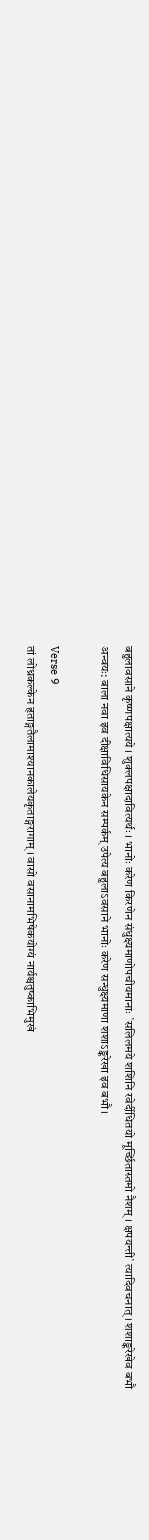बहुलावसाने कृष्णपक्षात्यये । शुक्लपक्षादावित्यर्थः । भानोः करेण किरणेन संधुक्ष्यमाणोपचीयमानाः `सलिलमये शशिनि रवेर्दीधितयो मूर्च्छितास्तमो नैशम् । क्षपयन्ती` त्यादिवचनात् । शशाङ्करेखेव बभौ
अन्वयः: बाला नवा इव दीक्षाविधिसायकेन सम्पर्कम् उपेत्य बहुलाऽवसाने भानोः करेण सन्धुक्ष्यमाणा शशाऽङ्करेखा इव बभौ ।

Verse 9
तां लोध्रकल्केन हृताङ्गतैलामाश्यानकालेयकृताङ्गरागाम् । वासो वसानामभिषेकयोग्यं नार्यश्चतुष्काभिमुखं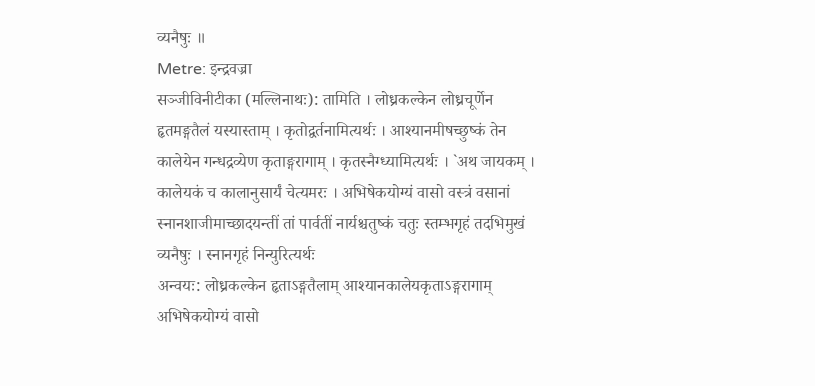व्यनैषुः ॥
Metre: इन्द्रवज्रा
सञ्जीविनीटीका (मल्लिनाथः): तामिति । लोध्रकल्केन लोध्रचूर्णेन हृतमङ्गतैलं यस्यास्ताम् । कृतोद्वर्तनामित्यर्थः । आश्यानमीषच्छुष्कं तेन कालेयेन गन्धद्रव्येण कृताङ्गरागाम् । कृतस्नैग्ध्यामित्यर्थः । `अथ जायकम् । कालेयकं च कालानुसार्यं चेत्यमरः । अभिषेकयोग्यं वासो वस्त्रं वसानां स्नानशाजीमाच्छादयन्तीं तां पार्वतीं नार्यश्चतुष्कं चतुः स्तम्भगृहं तदभिमुखं व्यनैषुः । स्नानगृहं निन्युरित्यर्थः
अन्वयः: लोध्रकल्केन हृताऽङ्गतैलाम् आश्यानकालेयकृताऽङ्गरागाम् अभिषेकयोग्यं वासो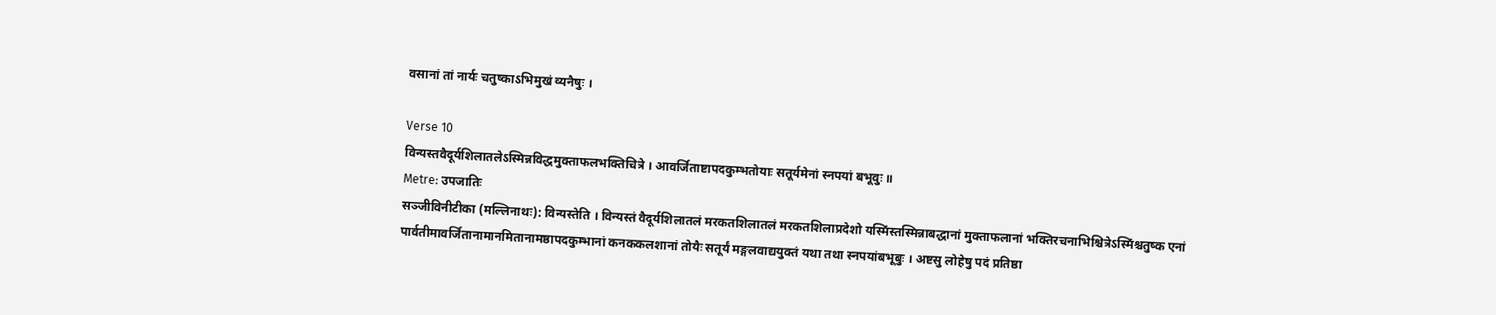वसानां तां नार्यः चतुष्काऽभिमुखं व्यनैषुः ।

Verse 10
विन्यस्तवैदूर्यशिलातलेऽस्मिन्नविद्धमुक्ताफलभक्तिचित्रे । आवर्जिताष्टापदकुम्भतोयाः सतूर्यमेनां स्नपयां बभूवुः ॥
Metre: उपजातिः
सञ्जीविनीटीका (मल्लिनाथः): विन्यस्तेति । विन्यस्तं वैदूर्यशिलातलं मरकतशिलातलं मरकतशिलाप्रदेशो यस्मिंस्तस्मिन्नाबद्धानां मुक्ताफलानां भक्तिरचनाभिश्चित्रेऽस्मिंश्चतुष्क एनां पार्वतीमावर्जितानामानमितानामष्ठापदकुम्भानां कनककलशानां तोयैः सतूर्यं मङ्गलवाद्ययुक्तं यथा तथा स्नपयांबभूबुः । अष्टसु लोहेषु पदं प्रतिष्ठा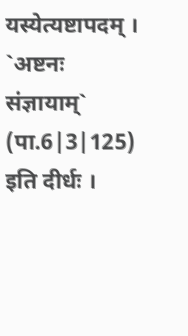यस्येत्यष्टापदम् । `अष्टनः संज्ञायाम्` (पा.6|3|125) इति दीर्धः ।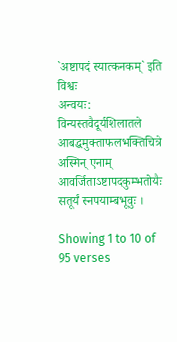`अष्टापदं स्यात्कनकम्` इति विश्वः
अन्वयः: विन्यस्तवैदूर्यशिलातले आबद्धमुक्ताफलभक्तिचित्रे अस्मिन् एनाम् आवर्जिताऽष्टापदकुम्भतोयैः सतूर्यं स्नपयाम्बभूवुः ।

Showing 1 to 10 of 95 verses